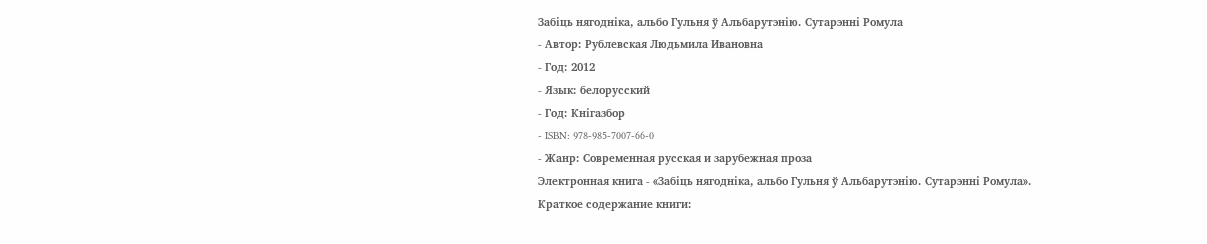Забіць нягодніка, альбо Гульня ў Альбарутэнію. Сутарэнні Ромула
- Автор: Рублевская Людьмила Ивановна
- Год: 2012
- Язык: белорусский
- Год: Кнігазбор
- ISBN: 978-985-7007-66-0
- Жанр: Современная русская и зарубежная проза
Электронная книга - «Забіць нягодніка, альбо Гульня ў Альбарутэнію. Сутарэнні Ромула». Краткое содержание книги: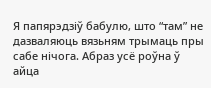Я папярэдзіў бабулю, што “там” не дазваляюць вязьням трымаць пры сабе нічога. Абраз усё роўна ў айца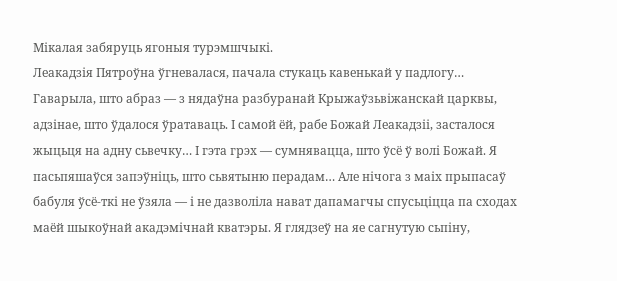Мікалая забяруць ягоныя турэмшчыкі.
Леакадзія Пятроўна ўгневалася, пачала стукаць кавенькай у падлогу… Гаварыла, што абраз — з нядаўна разбуранай Крыжаўзьвіжанскай царквы, адзінае, што ўдалося ўратаваць. І самой ёй, рабе Божай Леакадзіі, засталося жыцьця на адну сьвечку… І гэта грэх — сумнявацца, што ўсё ў волі Божай. Я пасьпяшаўся запэўніць, што сьвятыню перадам… Але нічога з маіх прыпасаў бабуля ўсё-ткі не ўзяла — і не дазволіла нават дапамагчы спусьціцца па сходах маёй шыкоўнай акадэмічнай кватэры. Я глядзеў на яе сагнутую сьпіну,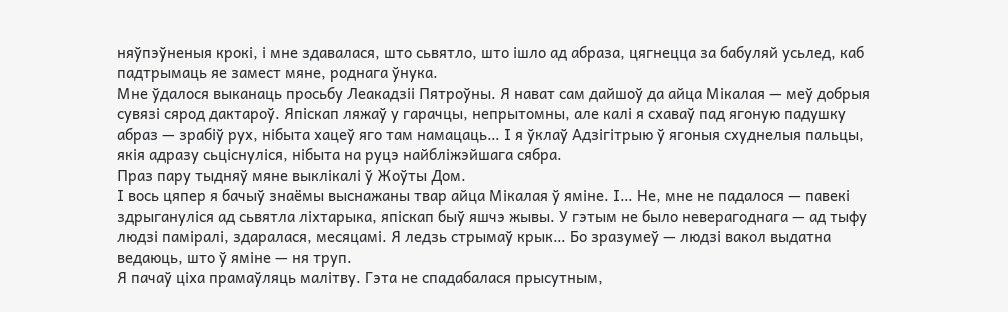няўпэўненыя крокі, і мне здавалася, што сьвятло, што ішло ад абраза, цягнецца за бабуляй усьлед, каб падтрымаць яе замест мяне, роднага ўнука.
Мне ўдалося выканаць просьбу Леакадзіі Пятроўны. Я нават сам дайшоў да айца Мікалая — меў добрыя сувязі сярод дактароў. Япіскап ляжаў у гарачцы, непрытомны, але калі я схаваў пад ягоную падушку абраз — зрабіў рух, нібыта хацеў яго там намацаць… І я ўклаў Адзігітрыю ў ягоныя схуднелыя пальцы, якія адразу сьціснуліся, нібыта на руцэ найбліжэйшага сябра.
Праз пару тыдняў мяне выклікалі ў Жоўты Дом.
І вось цяпер я бачыў знаёмы выснажаны твар айца Мікалая ў яміне. І… Не, мне не падалося — павекі здрыгануліся ад сьвятла ліхтарыка, япіскап быў яшчэ жывы. У гэтым не было неверагоднага — ад тыфу людзі паміралі, здаралася, месяцамі. Я ледзь стрымаў крык… Бо зразумеў — людзі вакол выдатна ведаюць, што ў яміне — ня труп.
Я пачаў ціха прамаўляць малітву. Гэта не спадабалася прысутным,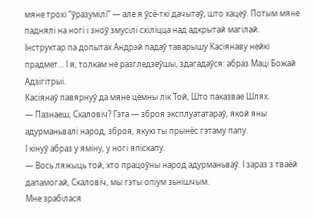мяне трохі “ўразумілі” — але я ўсё-ткі дачытаў, што хацеў. Потым мяне паднялі на ногі і зноў змусілі схіліцца над адкрытай магілай.
Інструктар па допытах Андрэй падаў таварышу Касіянаву нейкі прадмет… І я, толкам не разгледзеўшы, здагадаўся: абраз Маці Божай Адзігітрыі.
Касіянаў павярнуў да мяне цёмны лік Той, Што паказвае Шлях.
— Пазнаеш, Скаловіч? Гэта — зброя эксплуататараў, якой яны адурманьвалі народ, зброя, якую ты прынёс гэтаму папу.
І кінуў абраз у яміну, у ногі япіскапу.
— Вось ляжыць той, хто працоўны народ адурманьваў. І зараз з тваёй дапамогай, Скаловіч, мы гэты опіум зьнішчым.
Мне зрабілася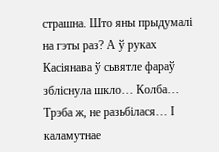страшна. Што яны прыдумалі на гэты раз? А ў руках Касіянава ў сьвятле фараў збліснула шкло… Колба… Трэба ж, не разьбілася… І каламутнае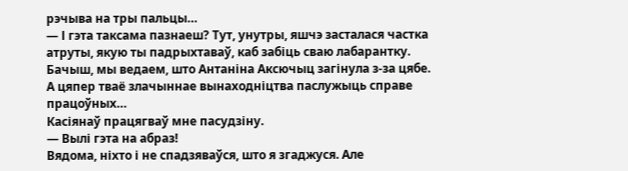рэчыва на тры пальцы…
— І гэта таксама пазнаеш? Тут, унутры, яшчэ засталася частка атруты, якую ты падрыхтаваў, каб забіць сваю лабарантку. Бачыш, мы ведаем, што Антаніна Аксючыц загінула з-за цябе. А цяпер тваё злачыннае вынаходніцтва паслужыць справе працоўных…
Касіянаў працягваў мне пасудзіну.
— Вылі гэта на абраз!
Вядома, ніхто і не спадзяваўся, што я згаджуся. Але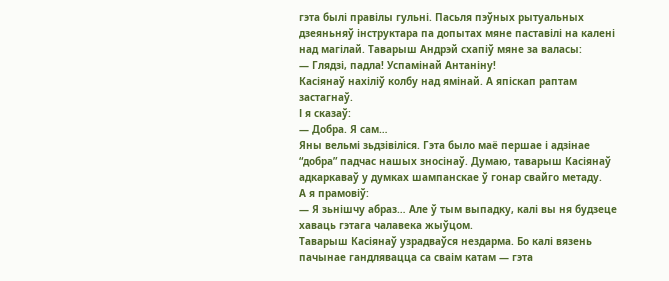гэта былі правілы гульні. Пасьля пэўных рытуальных дзеяньняў інструктара па допытах мяне паставілі на калені над магілай. Таварыш Андрэй схапіў мяне за валасы:
— Глядзі, падла! Успамінай Антаніну!
Касіянаў нахіліў колбу над ямінай. А япіскап раптам застагнаў.
І я сказаў:
— Добра. Я сам…
Яны вельмі зьдзівіліся. Гэта было маё першае і адзінае “добра” падчас нашых зносінаў. Думаю, таварыш Касіянаў адкаркаваў у думках шампанскае ў гонар свайго метаду.
А я прамовіў:
— Я зьнішчу абраз… Але ў тым выпадку, калі вы ня будзеце хаваць гэтага чалавека жыўцом.
Таварыш Касіянаў узрадваўся нездарма. Бо калі вязень пачынае гандлявацца са сваім катам — гэта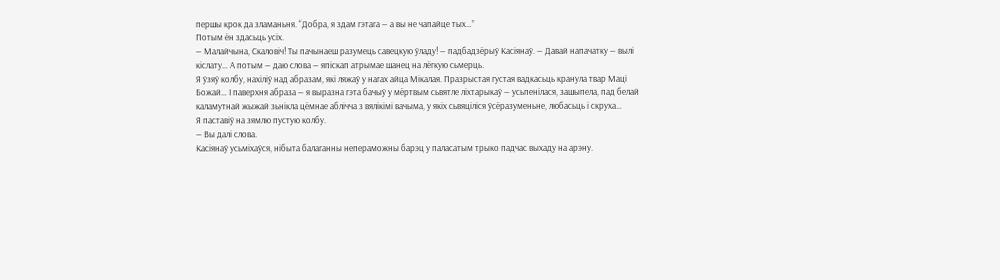першы крок да зламаньня. “Добра, я здам гэтага — а вы не чапайце тых…”
Потым ён здасьць усіх.
— Малайчына, Скаловіч! Ты пачынаеш разумець савецкую ўладу! — падбадзёрыў Касіянаў. — Давай напачатку — вылі кіслату… А потым — даю слова — япіскап атрымае шанец на лёгкую сьмерць.
Я ўзяў колбу, нахіліў над абразам, які ляжаў у нагах айца Мікалая. Празрыстая густая вадкасьць кранула твар Маці Божай… І паверхня абраза — я выразна гэта бачыў у мёртвым сьвятле ліхтарыкаў — усьпенілася, зашыпела, пад белай каламутнай жыжай зьнікла цёмнае аблічча з вялікімі вачыма, у якіх сьвяціліся ўсёразуменьне, любасьць і скруха…
Я паставіў на зямлю пустую колбу.
— Вы далі слова.
Касіянаў усьміхаўся, нібыта балаганны непераможны барэц у паласатым трыко падчас выхаду на арэну.